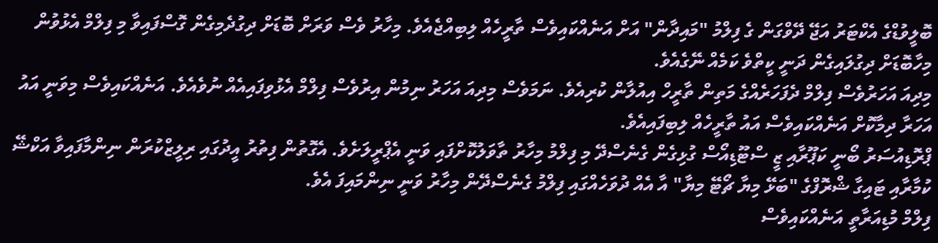ބޮލީވުޑްގެ އެކްޓަރު އަޖޭ ދޭވްގަން ގެ ފިލްމު "މައިދާން" އަށް އަނެއްކައިވެސް ތާރީހެއް ލިބިއްޖެއެވެ. މިހާރު ވެސް ވަރަށް ބޮޑަށް ދިގުދެމިގެން ގޮސްފައިވާ މި ފިލްމް އެޅުވުން މިހާބޮޑަށް ދިގުލައިގެން ދަނީ ކީތްވެ ކަމެއް ނޭގެއެވެ.
މިދިއަ އަހަރުވެސް ފިލްމް ދެފަހަރެއްގެ މަތިން ތާރީހް އިއުލާން ކުރިއެވެ. ނަމަވެސް މިދިއަ އަހަރު ނިމުން އިރުވެސް ފިލްމް އެޅުވިފައިއެއް ނުވެއެވެ. އަނެއްކައިވެސް މިވަނީ އައު އަހަރާ ދިމާކޮށް އަނެއްކައިވެސް އައު ތާރީހެއް ލިބިފައިއެވެ.
ޕްރޮޑިއުސަރު ބޯނީ ކަޕޫރާއި ޒީ ސްޓޫޑިއޯސް ގުޅިގެން ގެނެސްދޭ މި ފިލްމު މިހާރު ތާވަލުކޮށްފައި ވަނީ އެޕްރީލަށެވެ. އެގޮތުން ފިތުރު އީދުގައި ރިލީޒްކުރަން ނިންމާފައިވާ އަކްޝޭ ކުމާރާއި ޓައިގާ ޝްރޮފްގެ "ބަޅޭ މިޔާ ޗޯޓޭ މިޔާ" އާ އެއް ދުވަހެއްގައި ފިލްމު ގެނެސްދޭން މިހާރު ވަނީ ނިންމައިފަ އެވެ.
ފިލްމް މުޑިއަރާތީ އަނެއްކައިވެސް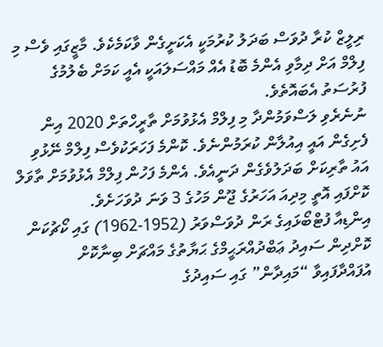ރިލީޒް ކުރާ ދުވަސް ބަދަލު ކުރުމަކީ އެކަށީގެން ވާކަމެކެވެ. މާޒީގައި ވެސް މި ފިލްމް އަށް ދިމާވި އެންމެ ބޮޑު އެއް މައްސަލައަކީ އެއީ ކަމަށް ބެލުމުގެ ފުރުސަތު އެބައޮތެވެ.
ނުނެރެވި ލަސްވަމުންދާ މި ފިލްމް އެޅުވުމަށް ތާރީހްތަށް 2020 އިން ފެށިގެން އައީ އިއުލާން ކުރަމުންނެވެ. ކޮންމެ ފަހަރަކުވެސް ފިލްމް ނޭޅުވި އައު ތާރިކަށް ބަދަލުވެގެން ދަނީއެވެ. އެންމެ ފަހުން ފިލްމް އެޅުވުމަށް ތާވަލް ކޮށްފައި އޮތީ މިދިއަ އަހަރުގެ ޖޫން މަހުގެ 3 ވަނަ ދުވަހަށެވެ.
އިންޑިއާ ފުޓްބޯޅައިގެ ރަން ދުވަސްވަރު (1952-1962) ގައި ކޯޗުކަން ކޮށްދިން ސައިދު ޢަބްދުއްރަޙީމްގެ ޙަޔާތުގެ މައްޗަށް ބިނާކޮށް އުފައްދާފައިވާ “މައިދާން” ގައި ސައިދުގެ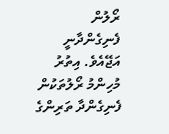ރޯލުން ފެނިގެންދާނީ އަޖޭއެވެ. އިތުރު މުހިންމު ރޯލުތަކުން ފެނިގެންދާ ތަރިންގެ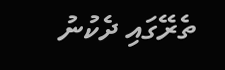ތެރޭގައި ދެކުނު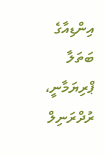އިންޑިއާގެ ބަތަލާ ޕްރިޔަމާނީ، ރުދްރަނިލް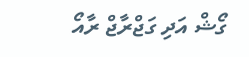ގޯޝް އަދި ގަޖްރާޖް ރާއޯ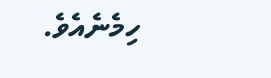ހިމެނެއެވެ.